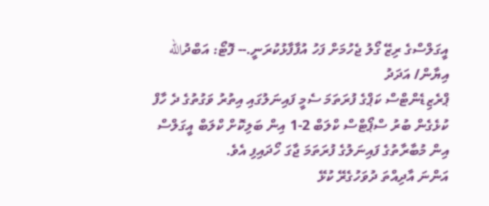އީގަލްސްގެ ރިޒޭ ގޯލު ޖެހުމަށް ފަހު އުފާފާޅުކުރަނީ.-- ފޮޓޯ: އަބްދުالله އިޔާން/ އަދަދު
ޕްރެޒިޑެންޓްސް ކަޕްގެ ފުރަތަމަ ސެމީ ފައިނަލުގައި އިތުރު ވަގުތުގެ ދެ ހާފް ކުޅެގެން ބުރު ސްޕޯޓްސް ކްލަބް 2-1 އިން ބަލިކޮށް ކްލަބް އީގަލްސް އިން މުބާރާތުގެ ފައިނަލުގެ ފުރަތަމަ ޖާގަ ހޯދައިފި އެވެ.
އަންނަ އާދިއްތަ ދުވަހުގެރޭ ކުޅޭ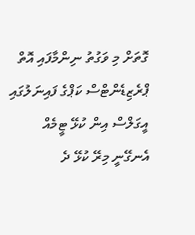ގޮތަށް މި ވަގުތު ނިންމާފައި އޮތް ޕްރެޒިޑެންޓްސް ކަޕްގެ ފައިނަލުގައި އީގަލްސް އިން ކުޅޭ ޓީމެއް އެނގޭނީ މިރޭ ކުޅޭ ދެ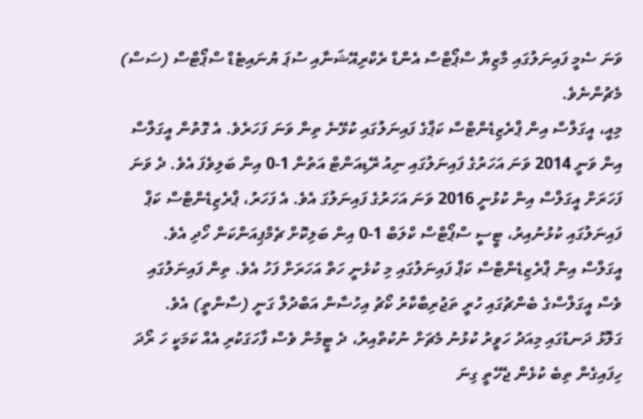ވަނަ ސެމީ ފައިނަލުގައި މާޒިޔާ ސްޕޯޓްސް އެންޑް ރެކްރިއޭޝަނާއި ސުޕަ ޔުނައިޓެޑް ސްޕޯޓްސް (ސަސް) މެޗުންނެވެ.
މިއީ، އީގަލްސް އިން ޕްރެޒިޑެންޓްސް ކަޕްގެ ފައިނަލުގައި ކުޅޭނެ ތިން ވަނަ ފަހަރެވެ. އެ ގޮތުން އީގަލްސް އިން ވަނީ 2014 ވަނަ އަހަރުގެ ފައިނަލުގައި ނިއު ރޭޑިއަންޓް އަތުން 1-0 އިން ބަލިވެފަ އެވެ. ދެ ވަނަ ފަހަރަށް އީގަލްސް އިން ކުޅުނީ 2016 ވަނަ އަހަރުގެ ފައިނަލުގަ އެވެ. އެ ފަހަރު، ޕްރެޒިޑެންޓްސް ކަޕް ފައިނަލުގައި ކުޅުނުއިރު، ޓީސީ ސްޕޯޓްސް ކްލަބް 1-0 އިން ބަލިކޮށް ޗެމްޕިއަންކަން ހޯދި އެވެ.
އީގަލްސް އިން ޕްރެޒިޑެންޓްސް ކަޕް ފައިނަލުގައި މި ކުޅެނީ ހަތް އަހަރަށް ފަހު އެވެ. ތިން ފައިނަލުގައި ވެސް އީގަލްސްގެ ބެންޗުގައި ހުރީ ތަޖުރިބާކާރު ކޯޗު އިހުސާން އަބްދުލް ގަނީ (ސާންތީ) އެވެ.
ގަލޮޅު ދަނޑުގައި މިއަދު ހަވީރު ކުޅުނު މެޗަށް ނުކުތްއިރު، ދެ ޓީމުން ވެސް ފާހަގަކުރި އެއް ކަމަކީ ހަ ރޯދަ ހިފައިގެން ތިބެ ކުޅެން ޖެހޭތީ ގިނަ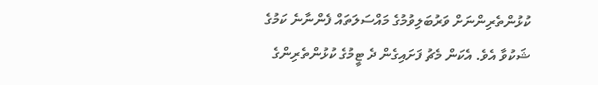ކުޅުންތެރިންނަށް ވަރުބަލިވުމުގެ މައްސަލަތައް ފެންނާނެ ކަމުގެ ޝަކުވާ އެވެ. އެކަން މެޗު ފަށައިގެން ދެ ޓީމުގެ ކުޅުންތެރިންގެ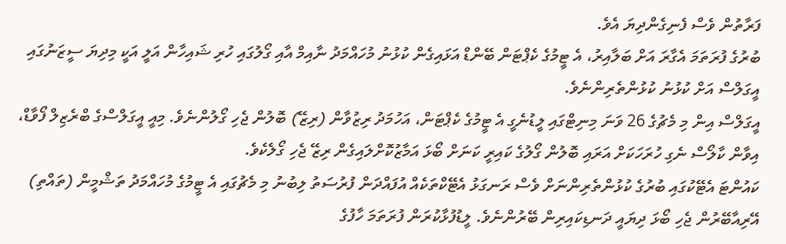ފަރާތުން ވެސް ފެނިގެންދިޔަ އެވެ.
ބުރުގެ ފުރަތަމަ އެގާރަ އަށް ބަލާއިރު، އެ ޓީމުގެ ކެޕްޓަން ބޭންޑް އަޅައިގެން ކުޅުނު މުހައްމަދު ނާއިމް އާއި ގޯލުގައި ހުރި ޝައިހާން އަލީ އަކީ މިދިޔަ ސީޒަނުގައި އީގަލްސް އަށް ކުޅުނު ކުޅުންތެރިންނެވެ.
އީގަލްސް އިން މި މެޗުގެ 26 ވަނަ މިނިޓްގައި ލީޑުނެގީ އެ ޓީމުގެ ކެޕްޓަން، އަހުމަދު ރިޒުވާން (ރިޒޭ) ބޮލުން ޖެހި ގޯލުންނެވެ. މިއީ އީގަލްސްގެ ބްރެޒިލް ފޯވާޑް، އިވާން ކާލޯސް ނެގި ހުރަހަކަށް އަރައި ބޮލުން ގޯލުގެ ކައިރީ ކަނަށް ބޯޅަ އަމާޒުކޮށްލައިގެން ރިޒޭ ޖެހި ގޯލެކެވެ.
ކައުންޓަ އެޓޭކުގައި ބުރުގެ ކުޅުންތެރިންނަށް ވެސް ރަނގަޅު އެޓޭކްތަކެއް އުފައްދަން ފުރުސަތު ލިބުނު މި މެޗުގައި އެ ޓީމުގެ މުހައްމަދު ތަޝްމީން (ތައްތި) އޭރިއާބޭރުން ޖެހި ބޯޅަ ދިޔައީ ދަނޑިކައިރިން ބޭރުންނެވެ. ލީޑުފުޅާކުރަން ފުރަތަމަ ހާފުގެ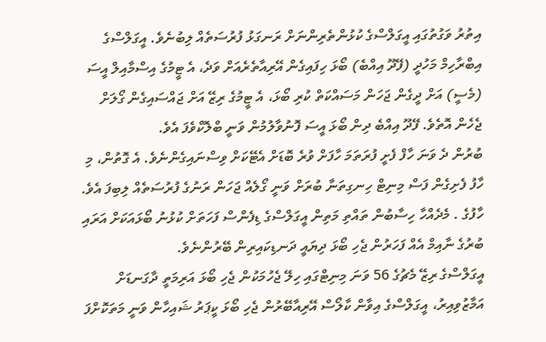އިތުރު ވަގުތުގައި އީގަލްސްގެ ކުޅުންތެރިންނަށް ރަނގަޅު ފުރުސަތެއް ލިބުނެވެ. އީގަލްސްގެ އިބްރާހިމް މަހުދީ (ފޭދޫ އިއްބެ) ބޯޅަ ހިފައިގެން އޭރިއާތެރެއަށް ވަދެ، އެ ޓީމުގެ އިސްމާއިލް އީސަ (މެސީ) އަށް ދީގެން ޖަހަން މަސައްކަތް ކުރި ބޯޅަ، އެ ޓީމުގެ ރިޒޭ އަށް ޖައްސައިގެން ގޯލަށް ޖެހެން އޮތެވެ. ފޭދޫ އިއްބެ ދިން ބޯޅަ އީސަ ފޮނުވާލުމުން ވަނީ ބްލޮކްވެފަ އެވެ.
ބުރުން ދެ ވަނަ ހާފް ފެށީ ފުރަތަމަ ހާފަށް ވުރެ ބޮޑަށް އެޓޭކަށް ވިސްނައިގެންނެވެ. އެ ގޮތުން، މި ހާފު ފެށިގެން ފަސް މިނިޓް ހިނގިތަނާ ބުރަށް ވަނީ ގޯލެއް ޖަހަން ރަނުގެ ފުރުސަތެއް ލިބިފަ އެވެ. ހާފުގެ . މެދެއްހާ ހިސާބުން ތައްތި މަތިން އީގަލްސްގެ ޑިފެންސް ފަހަތަށް ކުޅުނު ބޯޅައަކަށް އަރައި ބުރުގެ ނާއިމް އެއް ފަހަރުން ޖެހި ބޯޅަ ދިޔައީ ދަނޑިކައިރިން ބޭރުންނެވެ.
އީގަލްސްގެ ރިޒޭ މެޗުގެ 56 ވަނަ މިނިޓްގައި ހިލޭ ޖެހުމަކުން ޖެހި ބޯޅަ އަރިމަތީ ދާގަނޑަށް އަމާޒުވިއިރު، އީގަލްސްގެ އިވާން ކާލޯސް އޭރިއާބޭރުން ޖެހި ބޯޅަ ކީޕަރު ޝައިހާން ވަނީ މަތަކޮށްފަ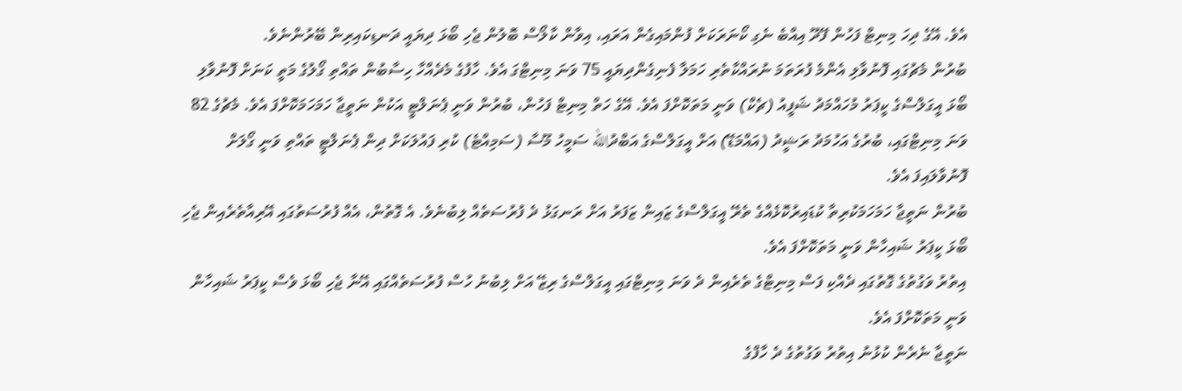އެވެ. އޭގެ ދިހަ މިނިޓް ފަހުން ފޭދޫ އިއްބެ ނެގި ކޯނަރަކަށް ފުންމައިގެން އަރައި، އިވާން ކާލޯސް ބޮލުން ޖެހި ބޯޅަ ދިޔައީ ދަނޑިކައިރިން ބޭރުންނެވެ.
ބުރުން މެޗުގައި ފޮނުވާލި އެންމެ ފުރަތަމަ ނުރައްކާތެރި ހަމަލާ ފެނިގެންދިޔައީ 75 ވަނަ މިނިޓްގަ އެވެ. ހާފުގެ މެދެއްހާ ހިސާބުން ތައްތި ގޯލުގެ މަތީ ކަނަށް ފޮނުވާލި ބޯޅަ އީގަލްސްގެ ކީޕަރު މުހައްމަދު ޝަފީއު (ޗެކް) ވަނީ މަތަކޮށްފަ އެވެ. އޭގެ ހަތް މިނިޓް ފަހުން، ބުރުން ވަނީ ޕެނަލްޓީ އަކުން ނަތީޖާ ހަމަހަމަކޮށްފަ އެވެ. މެޗުގެ 82 ވަނަ މިނިޓްގައި، ބުރުގެ އަހުމަދު ރަޝީދު (އައްމަޑޭ) އަށް އީގަލްސްގެ އަބްދުالله ސަމީހު މޫސާ (ސަމިއްޓެ) ކުރި ފައުލަކަށް ދިން ޕެނަލްޓީ ތައްތި ވަނީ ގޯލަށް ފޮނުވާލައިފަ އެވެ.
ބުރުން ނަތީޖާ ހަމަހަމަކުރިތާ ކުޑައިރުކޮޅެއްގެ ތެރޭ އީގަލްސްގެ ޒައިން ޒަފަރު އަށް ރަނގަޅު ދެ ފުރުސަތެއް ލިބުނެވެ. އެ ގޮތުން، އެއް ފުރުސަތުގައި އޭރިއާތެރެއިން ޖެހި ބޯޅަ ކީޕަރު ޝައިހާން ވަނީ މަތަކޮށްފަ އެވެ.
އިތުރު ވަގުތުގެ ގޮތުގައި ދެއްކި ފަސް މިނިޓްގެ ތެރެއިން ދެ ވަނަ މިނިޓްގައި އީގަލްސްގެ ރިޒޭ އަށް ލިބުނު ހުސް ފުރުސަތެއްގައި އޭނާ ޖެހި ބޯޅަ ވެސް ކީޕަރު ޝައިހާން ވަނީ މަތަކޮށްފަ އެވެ.
ނަތީޖާ ނެރެން ކުޅުނު އިތުރު ވަގުތުގެ ދެ ހާފްގެ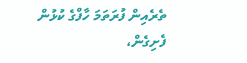ތެރެއިން ފުރަތަމަ ހާފްގެ ކުޅުން ފެށިގެން،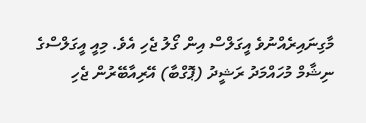މާގިނައިރެއްނުވެ އީގަލްސް އިން ގޯލު ޖެހި އެވެ. މިއީ އީގަލްސްގެ ނިޝާމް މުހައްމަދު ރަޝީދު (ޕޮގްބާ) އޭރިއާބޭރުން ޖެހި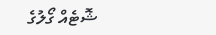ޝޮޓެއް ގޯލުގެ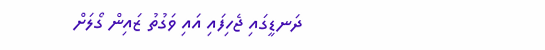ދަނޑީގައި ޖެހިފައި އައި ވަގުތު ޒައިން ގޯލަށް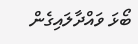ބޯޅަ ވައްދާލައިގެން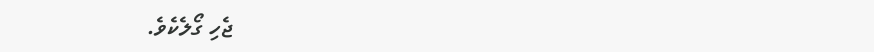ޖެހި ގޯލެކެވެ.